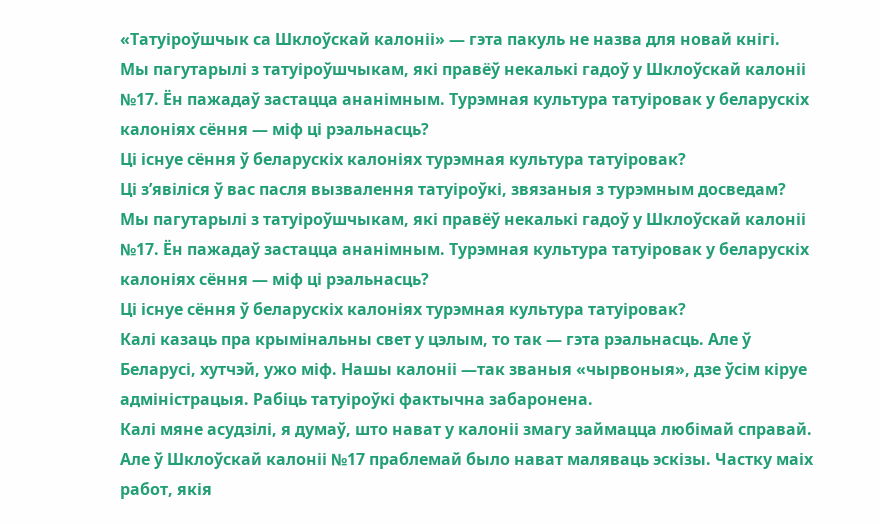«Татуіроўшчык са Шклоўскай калоніі» — гэта пакуль не назва для новай кнігі.
Мы пагутарылі з татуіроўшчыкам, які правёў некалькі гадоў у Шклоўскай калоніі №17. Ён пажадаў застацца ананімным. Турэмная культура татуіровак у беларускіх калоніях сёння — міф ці рэальнасць?
Ці існуе сёння ў беларускіх калоніях турэмная культура татуіровак?
Ці з’явіліся ў вас пасля вызвалення татуіроўкі, звязаныя з турэмным досведам?
Мы пагутарылі з татуіроўшчыкам, які правёў некалькі гадоў у Шклоўскай калоніі №17. Ён пажадаў застацца ананімным. Турэмная культура татуіровак у беларускіх калоніях сёння — міф ці рэальнасць?
Ці існуе сёння ў беларускіх калоніях турэмная культура татуіровак?
Калі казаць пра крымінальны свет у цэлым, то так — гэта рэальнасць. Але ў Беларусі, хутчэй, ужо міф. Нашы калоніі —так званыя «чырвоныя», дзе ўсім кіруе адміністрацыя. Рабіць татуіроўкі фактычна забаронена.
Калі мяне асудзілі, я думаў, што нават у калоніі змагу займацца любімай справай. Але ў Шклоўскай калоніі №17 праблемай было нават маляваць эскізы. Частку маіх работ, якія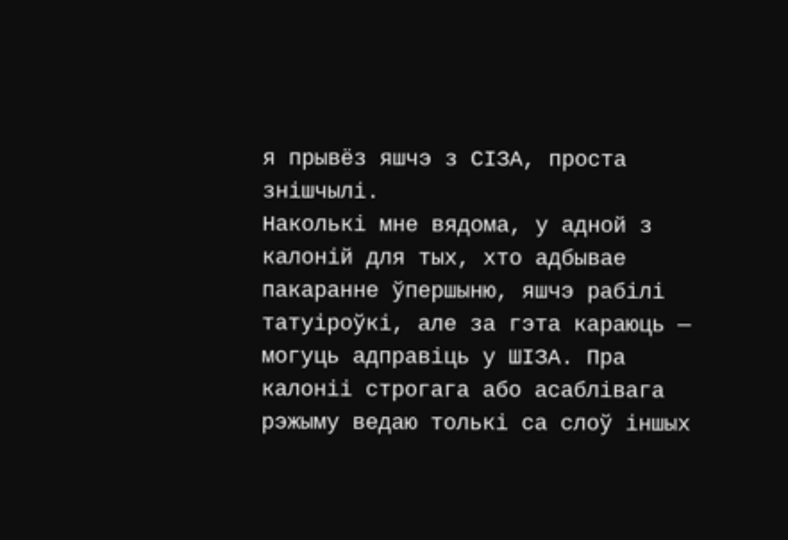я прывёз яшчэ з СІЗА, проста знішчылі.
Наколькі мне вядома, у адной з калоній для тых, хто адбывае пакаранне ўпершыню, яшчэ рабілі татуіроўкі, але за гэта караюць — могуць адправіць у ШІЗА. Пра калоніі строгага або асаблівага рэжыму ведаю толькі са слоў іншых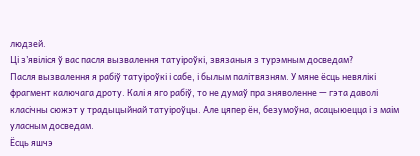людзей.
Ці з’явіліся ў вас пасля вызвалення татуіроўкі, звязаныя з турэмным досведам?
Пасля вызвалення я рабіў татуіроўкі і сабе, і былым палітвязням. У мяне ёсць невялікі фрагмент калючага дроту. Калі я яго рабіў, то не думаў пра зняволенне — гэта даволі класічны сюжэт у традыцыйнай татуіроўцы. Але цяпер ён, безумоўна, асацыюецца і з маім уласным досведам.
Ёсць яшчэ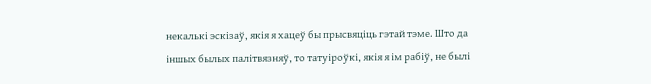некалькі эскізаў, якія я хацеў бы прысвяціць гэтай тэме. Што да іншых былых палітвязняў, то татуіроўкі, якія я ім рабіў, не былі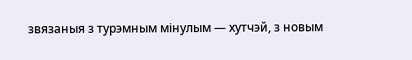звязаныя з турэмным мінулым — хутчэй, з новым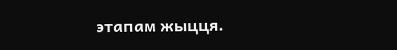этапам жыцця.